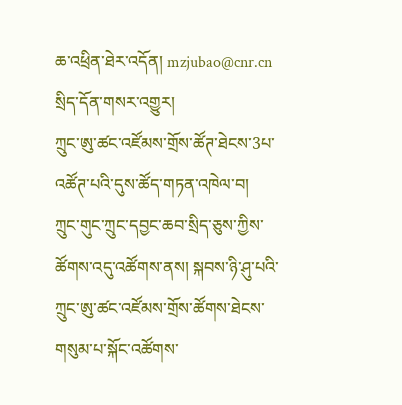ཆ་འཕྲིན་ཐེར་འདོན། mzjubao@cnr.cn
སྲིད་དོན་གསར་འགྱུར།
ཀྲུང་ཨུ་ཚང་འཛོམས་གྲོས་ཚོཊ་ཐེངས་3པ་འཚོཊ་པའི་དུས་ཚོད་གཏན་འཁེལ་བ།
ཀྲུང་གུང་ཀྲུང་དབྱང་ཆབ་སྲིད་ཅུས་ཀྱིས་ཚོགས་འདུ་འཚོགས་ནས། སྐབས་ཉི་ཤུ་པའི་ཀྲུང་ཨུ་ཚང་འཛོམས་གྲོས་ཚོགས་ཐེངས་གསུམ་པ་སྐོང་འཚོགས་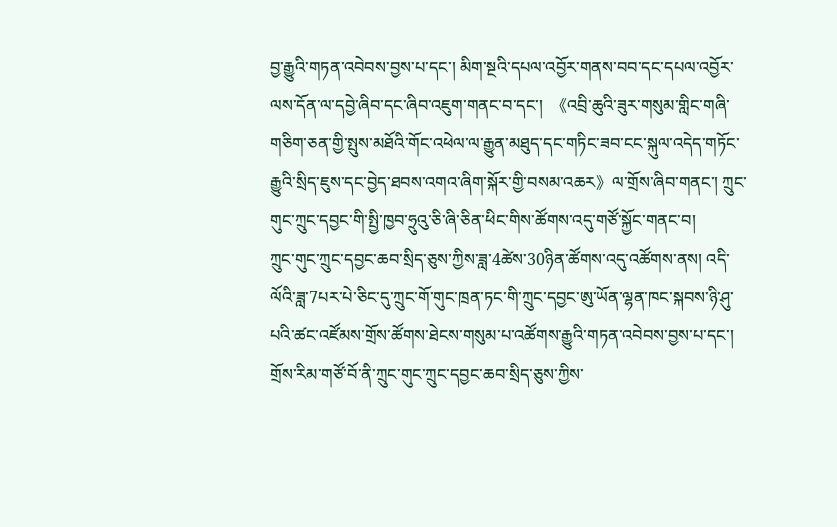བྱ་རྒྱུའི་གཏན་འབེབས་བྱས་པ་དང་། མིག་སྔའི་དཔལ་འབྱོར་གནས་བབ་དང་དཔལ་འབྱོར་ལས་དོན་ལ་དབྱེ་ཞིབ་དང་ཞིབ་འཇུག་གནང་བ་དང་།  《འབྲི་ཆུའི་ཟུར་གསུམ་གླིང་གཞི་གཅིག་ཅན་གྱི་སྤུས་མཐོའི་གོང་འཕེལ་ལ་རྒྱུན་མཐུད་དང་གཏིང་ཟབ་ངང་སྐུལ་འདེད་གཏོང་རྒྱུའི་སྲིད་ཇུས་དང་བྱེད་ཐབས་འགའ་ཞིག་སྐོར་གྱི་བསམ་འཆར》ལ་གྲོས་ཞིབ་གནང་། ཀྲུང་གུང་ཀྲུང་དབྱང་གི་སྤྱི་ཁྱབ་ཧྲུའུ་ཅི་ཞི་ཅིན་ཕིང་གིས་ཚོགས་འདུ་གཙོ་སྐྱོང་གནང་བ།
ཀྲུང་གུང་ཀྲུང་དབྱང་ཆབ་སྲིད་ཅུས་ཀྱིས་ཟླ་4ཚེས་30ཉིན་ཚོགས་འདུ་འཚོགས་ནས། འདི་ལོའི་ཟླ་7པར་པེ་ཅིང་དུ་ཀྲུང་གོ་གུང་ཁྲན་ཏང་གི་ཀྲུང་དབྱང་ཨུ་ཡོན་ལྷན་ཁང་སྐབས་ཉི་ཤུ་པའི་ཚང་འཛོམས་གྲོས་ཚོགས་ཐེངས་གསུམ་པ་འཚོགས་རྒྱུའི་གཏན་འབེབས་བྱས་པ་དང་། གྲོས་རིམ་གཙོ་བོ་ནི་ཀྲུང་གུང་ཀྲུང་དབྱང་ཆབ་སྲིད་ཅུས་ཀྱིས་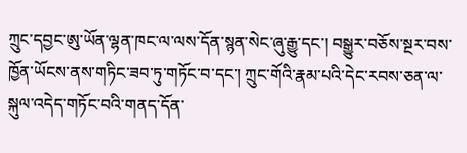ཀྲུང་དབྱང་ཨུ་ཡོན་ལྷན་ཁང་ལ་ལས་དོན་སྙན་སེང་ཞུ་རྒྱུ་དང་། བསྒྱུར་བཅོས་སྔར་བས་ཁྱོན་ཡོངས་ནས་གཏིང་ཟབ་ཏུ་གཏོང་བ་དང་། ཀྲུང་གོའི་རྣམ་པའི་དེང་རབས་ཅན་ལ་སྐུལ་འདེད་གཏོང་བའི་གནད་དོན་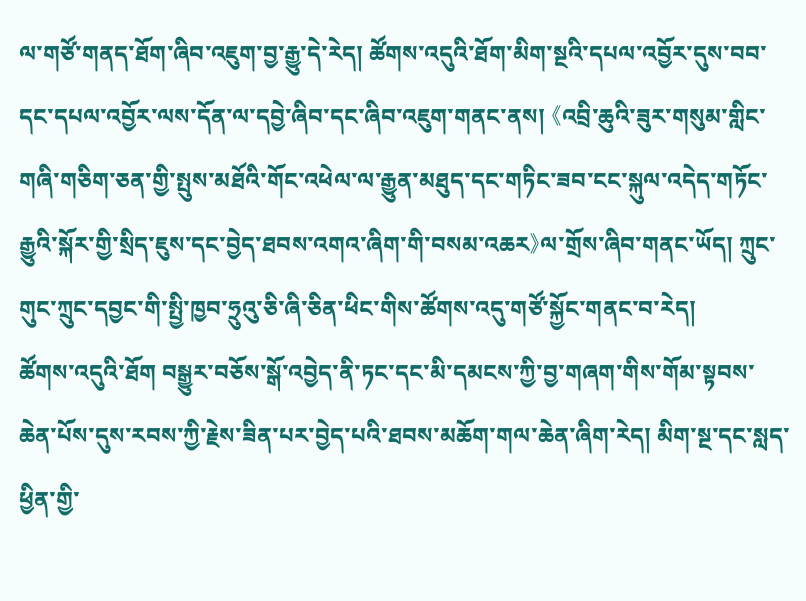ལ་གཙོ་གནད་ཐོག་ཞིབ་འཇུག་བྱ་རྒྱུ་དེ་རེད། ཚོགས་འདུའི་ཐོག་མིག་སྔའི་དཔལ་འབྱོར་དུས་བབ་དང་དཔལ་འབྱོར་ལས་དོན་ལ་དབྱེ་ཞིབ་དང་ཞིབ་འཇུག་གནང་ནས། 《འབྲི་ཆུའི་ཟུར་གསུམ་གླིང་གཞི་གཅིག་ཅན་གྱི་སྤུས་མཐོའི་གོང་འཕེལ་ལ་རྒྱུན་མཐུད་དང་གཏིང་ཟབ་ངང་སྐུལ་འདེད་གཏོང་རྒྱུའི་སྐོར་གྱི་སྲིད་ཇུས་དང་བྱེད་ཐབས་འགའ་ཞིག་གི་བསམ་འཆར》ལ་གྲོས་ཞིབ་གནང་ཡོད། ཀྲུང་གུང་ཀྲུང་དབྱང་གི་སྤྱི་ཁྱབ་ཧྲུའུ་ཅི་ཞི་ཅིན་ཕིང་གིས་ཚོགས་འདུ་གཙོ་སྐྱོང་གནང་བ་རེད།
ཚོགས་འདུའི་ཐོག བསྒྱུར་བཅོས་སྒོ་འབྱེད་ནི་ཏང་དང་མི་དམངས་ཀྱི་བྱ་གཞག་གིས་གོམ་སྟབས་ཆེན་པོས་དུས་རབས་ཀྱི་རྗེས་ཟིན་པར་བྱེད་པའི་ཐབས་མཆོག་གལ་ཆེན་ཞིག་རེད། མིག་སྔ་དང་སླད་ཕྱིན་གྱི་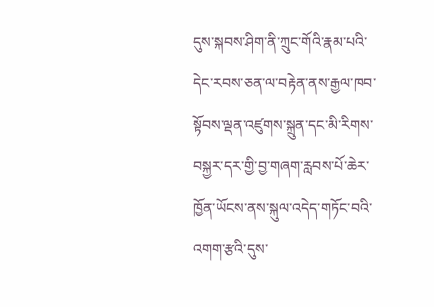དུས་སྐབས་ཤིག་ནི་ཀྲུང་གོའི་རྣམ་པའི་དེང་རབས་ཅན་ལ་བརྟེན་ནས་རྒྱལ་ཁབ་སྟོབས་ལྡན་འཛུགས་སྐྲུན་དང་མི་རིགས་བསྐྱར་དར་གྱི་བྱ་གཞག་རླབས་པོ་ཆེར་ཁྱོན་ཡོངས་ནས་སྐུལ་འདེད་གཏོང་བའི་འགག་རྩའི་དུས་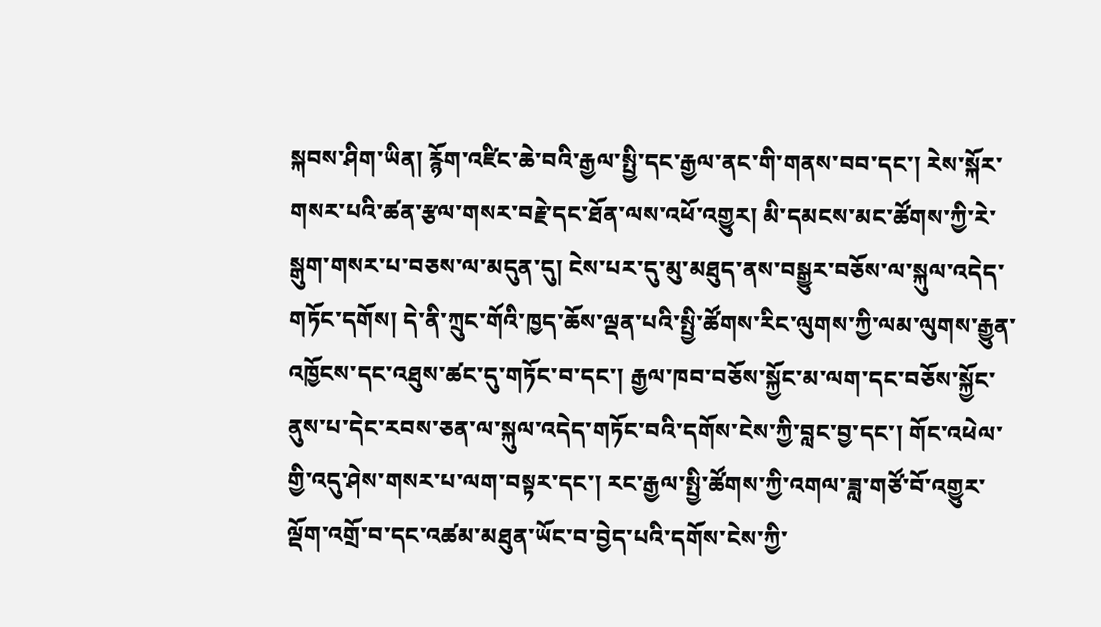སྐབས་ཤིག་ཡིན། རྙོག་འཛིང་ཆེ་བའི་རྒྱལ་སྤྱི་དང་རྒྱལ་ནང་གི་གནས་བབ་དང་། རེས་སྐོར་གསར་པའི་ཚན་རྩལ་གསར་བརྗེ་དང་ཐོན་ལས་འཕོ་འགྱུར། མི་དམངས་མང་ཚོགས་ཀྱི་རེ་སྒུག་གསར་པ་བཅས་ལ་མདུན་དུ། ངེས་པར་དུ་མུ་མཐུད་ནས་བསྒྱུར་བཅོས་ལ་སྐུལ་འདེད་གཏོང་དགོས། དེ་ནི་ཀྲུང་གོའི་ཁྱད་ཆོས་ལྡན་པའི་སྤྱི་ཚོགས་རིང་ལུགས་ཀྱི་ལམ་ལུགས་རྒྱུན་འཁྱོངས་དང་འཐུས་ཚང་དུ་གཏོང་བ་དང་། རྒྱལ་ཁབ་བཅོས་སྐྱོང་མ་ལག་དང་བཅོས་སྐྱོང་ནུས་པ་དེང་རབས་ཅན་ལ་སྐུལ་འདེད་གཏོང་བའི་དགོས་ངེས་ཀྱི་བླང་བྱ་དང་། གོང་འཕེལ་གྱི་འདུ་ཤེས་གསར་པ་ལག་བསྟར་དང་། རང་རྒྱལ་སྤྱི་ཚོགས་ཀྱི་འགལ་ཟླ་གཙོ་བོ་འགྱུར་ལྡོག་འགྲོ་བ་དང་འཚམ་མཐུན་ཡོང་བ་བྱེད་པའི་དགོས་ངེས་ཀྱི་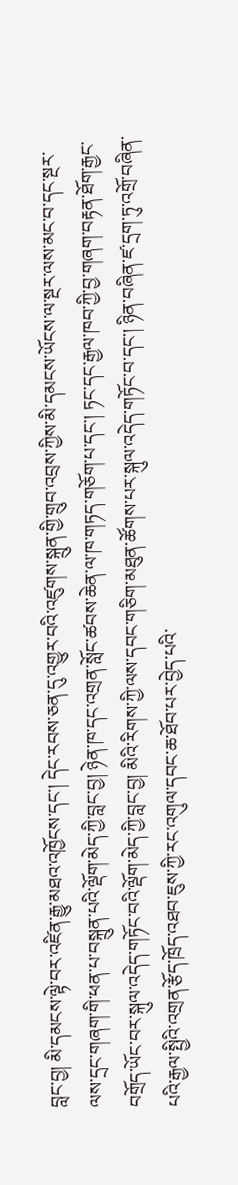བླང་བྱ། མི་དམངས་ལྟེ་བར་འཛིན་རྒྱུ་མཐའ་འཁྱོངས་དང་། དེང་རབས་ཅན་དུ་འགྱུར་བའི་འཛུགས་སྐྲུན་གྱི་གྲུབ་འབྲས་ཀྱིས་མི་དམངས་ཡོངས་ལ་སྔར་ལས་མང་བ་དང་སྔར་ལས་དྲང་གཞག་གི་ཕན་པ་བསྐྲུན་པའི་ལྡོག་མེད་ཀྱི་བླང་བྱ། ཉེན་ཁ་དང་འགྲན་སློང་ཚབས་ཆེན་ལ་ཁ་གཏད་གཅོག་པ་དང་། ཏང་དང་རྒྱལ་ཁབ་ཀྱི་བྱ་གཞག་བརྟན་ཐོག་རྒྱང་བགྲོད་ཡོང་བར་སྐུལ་འདེད་གཏོང་བའི་ལྡོག་མེད་ཀྱི་བླང་བྱ། མིའི་རིགས་ཀྱི་ལས་དབང་གཅིག་མཐུན་ཚོགས་པར་སྐུལ་འདེད་གཏོང་བ་དང་། ཉིན་བཞིན་ཛ་དྲག་ཏུ་འགྲོ་བཞིན་པའི་རྒྱལ་སྤྱིའི་འགྲན་རྩོད་ཁྲོད་འཐབ་ཇུས་ཀྱི་རང་འགུལ་དབང་ཆ་ཐོབ་པར་བྱེད་པའི་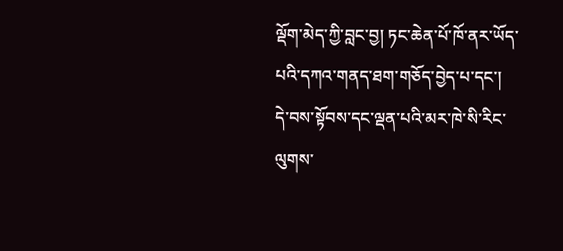ལྡོག་མེད་ཀྱི་བླང་བྱ། ཏང་ཆེན་པོ་ཁོ་ནར་ཡོད་པའི་དཀའ་གནད་ཐག་གཅོད་བྱེད་པ་དང་། དེ་བས་སྟོབས་དང་ལྡན་པའི་མར་ཁེ་སི་རིང་ལུགས་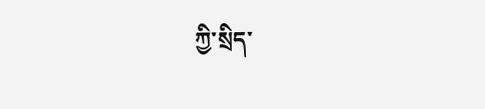ཀྱི་སྲིད་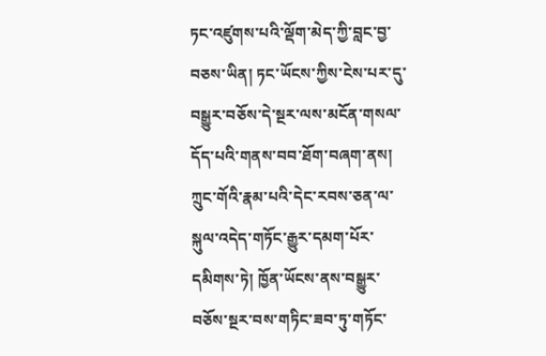ཏང་འཛུགས་པའི་ལྡོག་མེད་ཀྱི་བླང་བྱ་བཅས་ཡིན། ཏང་ཡོངས་ཀྱིས་ངེས་པར་དུ་ བསྒྱུར་བཅོས་དེ་སྔར་ལས་མངོན་གསལ་དོད་པའི་གནས་བབ་ཐོག་བཞག་ནས། ཀྲུང་གོའི་རྣམ་པའི་དེང་རབས་ཅན་ལ་སྐུལ་འདེད་གཏོང་རྒྱུར་དམག་པོར་དམིགས་ཏེ། ཁྱོན་ཡོངས་ནས་བསྒྱུར་བཅོས་སྔར་བས་གཏིང་ཟབ་ཏུ་གཏོང་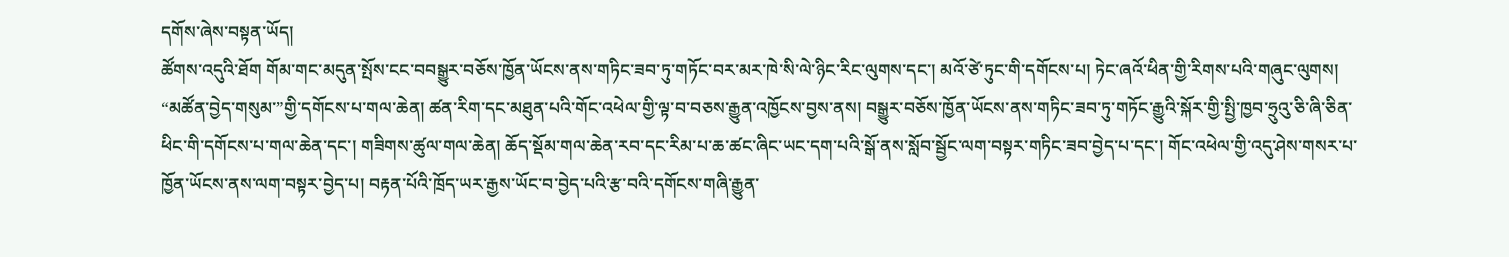དགོས་ཞེས་བསྟན་ཡོད།
ཚོགས་འདུའི་ཐོག གོམ་གང་མདུན་སྤོས་ངང་བབསྒྱུར་བཅོས་ཁྱོན་ཡོངས་ནས་གཏིང་ཟབ་ཏུ་གཏོང་བར་མར་ཁེ་སི་ལེ་ཉིང་རིང་ལུགས་དང་། མའོ་ཙེ་ཏུང་གི་དགོངས་པ། ཏེང་ཞའོ་ཕིན་གྱི་རིགས་པའི་གཞུང་ལུགས། “མཚོན་བྱེད་གསུམ་”གྱི་དགོངས་པ་གལ་ཆེན། ཚན་རིག་དང་མཐུན་པའི་གོང་འཕེལ་གྱི་ལྟ་བ་བཅས་རྒྱུན་འཁྱོངས་བྱས་ནས། བསྒྱུར་བཅོས་ཁྱོན་ཡོངས་ནས་གཏིང་ཟབ་ཏུ་གཏོང་རྒྱུའི་སྐོར་གྱི་སྤྱི་ཁྱབ་ཧྲུའུ་ཅི་ཞི་ཅིན་ཕིང་གི་དགོངས་པ་གལ་ཆེན་དང་། གཟིགས་ཚུལ་གལ་ཆེན། ཆོད་སྡོམ་གལ་ཆེན་རབ་དང་རིམ་པ་ཆ་ཚང་ཞིང་ཡང་དག་པའི་སྒོ་ནས་སློབ་སྦྱོང་ལག་བསྟར་གཏིང་ཟབ་བྱེད་པ་དང་། གོང་འཕེལ་གྱི་འདུ་ཤེས་གསར་པ་ཁྱོན་ཡོངས་ནས་ལག་བསྟར་བྱེད་པ། བརྟན་པོའི་ཁྲོད་ཡར་རྒྱས་ཡོང་བ་བྱེད་པའི་རྩ་བའི་དགོངས་གཞི་རྒྱུན་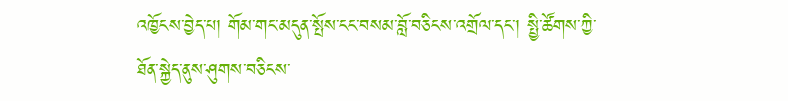འཁྱོངས་བྱེད་པ། གོམ་གང་མདུན་སྤོས་ངང་བསམ་བློ་བཅིངས་འགྲོལ་དང་། སྤྱི་ཚོགས་ཀྱི་ཐོན་སྐྱེད་ནུས་ཤུགས་བཅིངས་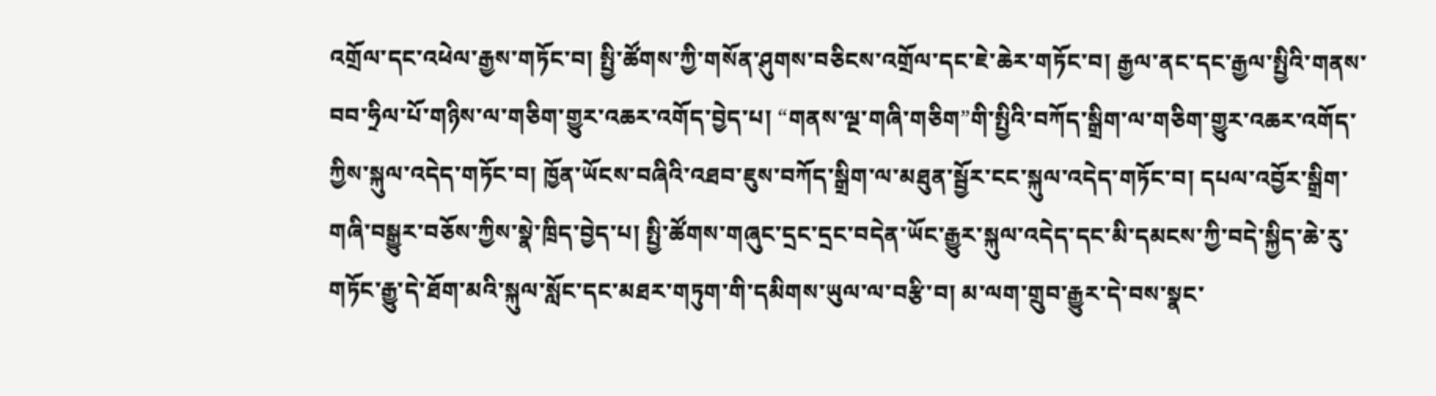འགྲོལ་དང་འཕེལ་རྒྱས་གཏོང་བ། སྤྱི་ཚོགས་ཀྱི་གསོན་ཤུགས་བཅིངས་འགྲོལ་དང་ཇེ་ཆེར་གཏོང་བ། རྒྱལ་ནང་དང་རྒྱལ་སྤྱིའི་གནས་བབ་ཧྲིལ་པོ་གཉིས་ལ་གཅིག་གྱུར་འཆར་འགོད་བྱེད་པ། “གནས་ལྔ་གཞི་གཅིག”གི་སྤྱིའི་བཀོད་སྒྲིག་ལ་གཅིག་གྱུར་འཆར་འགོད་ཀྱིས་སྐུལ་འདེད་གཏོང་བ། ཁྱོན་ཡོངས་བཞིའི་འཐབ་ཇུས་བཀོད་སྒྲིག་ལ་མཐུན་སྦྱོར་ངང་སྐུལ་འདེད་གཏོང་བ། དཔལ་འབྱོར་སྒྲིག་གཞི་བསྒྱུར་བཅོས་ཀྱིས་སྣེ་ཁྲིད་བྱེད་པ། སྤྱི་ཚོགས་གཞུང་དྲང་དྲང་བདེན་ཡོང་རྒྱུར་སྐུལ་འདེད་དང་མི་དམངས་ཀྱི་བདེ་སྐྱིད་ཆེ་རུ་གཏོང་རྒྱུ་དེ་ཐོག་མའི་སྐུལ་སློང་དང་མཐར་གཏུག་གི་དམིགས་ཡུལ་ལ་བརྩི་བ། མ་ལག་གྲུབ་རྒྱུར་དེ་བས་སྣང་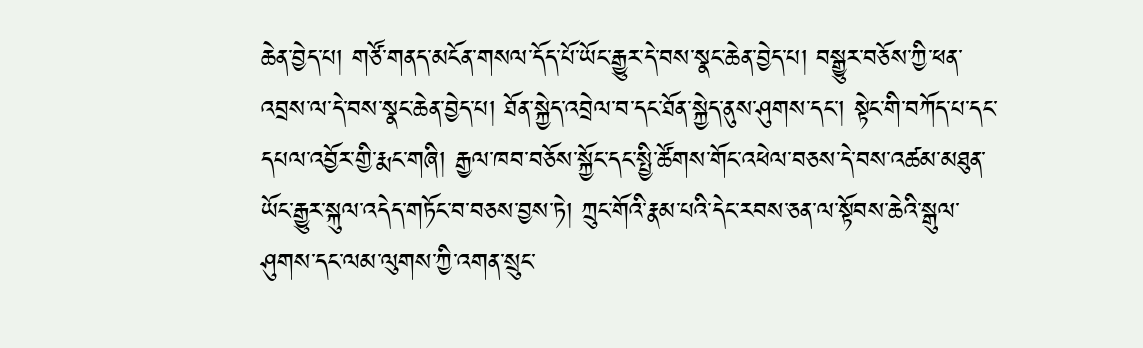ཆེན་བྱེད་པ། གཙོ་གནད་མངོན་གསལ་དོད་པོ་ཡོང་རྒྱུར་དེ་བས་སྣང་ཆེན་བྱེད་པ། བསྒྱུར་བཅོས་ཀྱི་ཕན་འབྲས་ལ་དེ་བས་སྣང་ཆེན་བྱེད་པ། ཐོན་སྐྱེད་འབྲེལ་བ་དང་ཐོན་སྐྱེད་ནུས་ཤུགས་དང་། སྟེང་གི་བཀོད་པ་དང་དཔལ་འབྱོར་གྱི་རྨང་གཞི། རྒྱལ་ཁབ་བཅོས་སྐྱོང་དང་སྤྱི་ཚོགས་གོང་འཕེལ་བཅས་དེ་བས་འཚམ་མཐུན་ཡོང་རྒྱུར་སྐུལ་འདེད་གཏོང་བ་བཅས་བྱས་ཏེ། ཀྲུང་གོའི་རྣམ་པའི་དེང་རབས་ཅན་ལ་སྟོབས་ཆེའི་སྒུལ་ཤུགས་དང་ལམ་ལུགས་ཀྱི་འགན་སྲུང་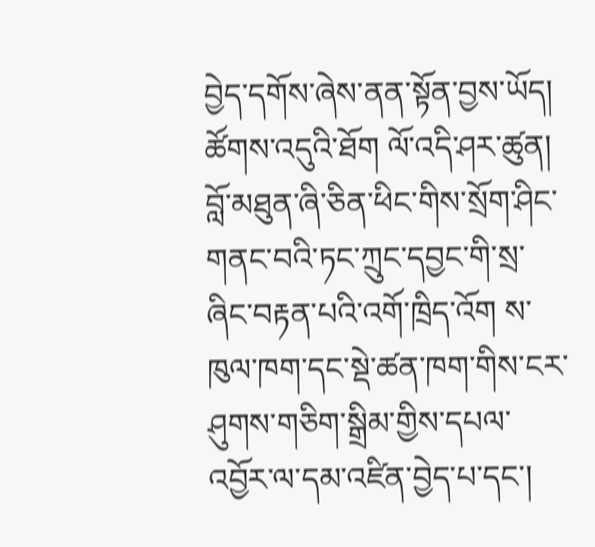བྱེད་དགོས་ཞེས་ནན་སྟོན་བྱས་ཡོད།
ཚོགས་འདུའི་ཐོག ལོ་འདི་ཤར་ཚུན། བློ་མཐུན་ཞི་ཅིན་ཕིང་གིས་སྲོག་ཤིང་གནང་བའི་ཏང་ཀྲུང་དབྱང་གི་སྲ་ཞིང་བརྟན་པའི་འགོ་ཁྲིད་འོག ས་ཁུལ་ཁག་དང་སྡེ་ཚན་ཁག་གིས་ངར་ཤུགས་གཅིག་སྒྲིམ་གྱིས་དཔལ་འབྱོར་ལ་དམ་འཛིན་བྱེད་པ་དང་།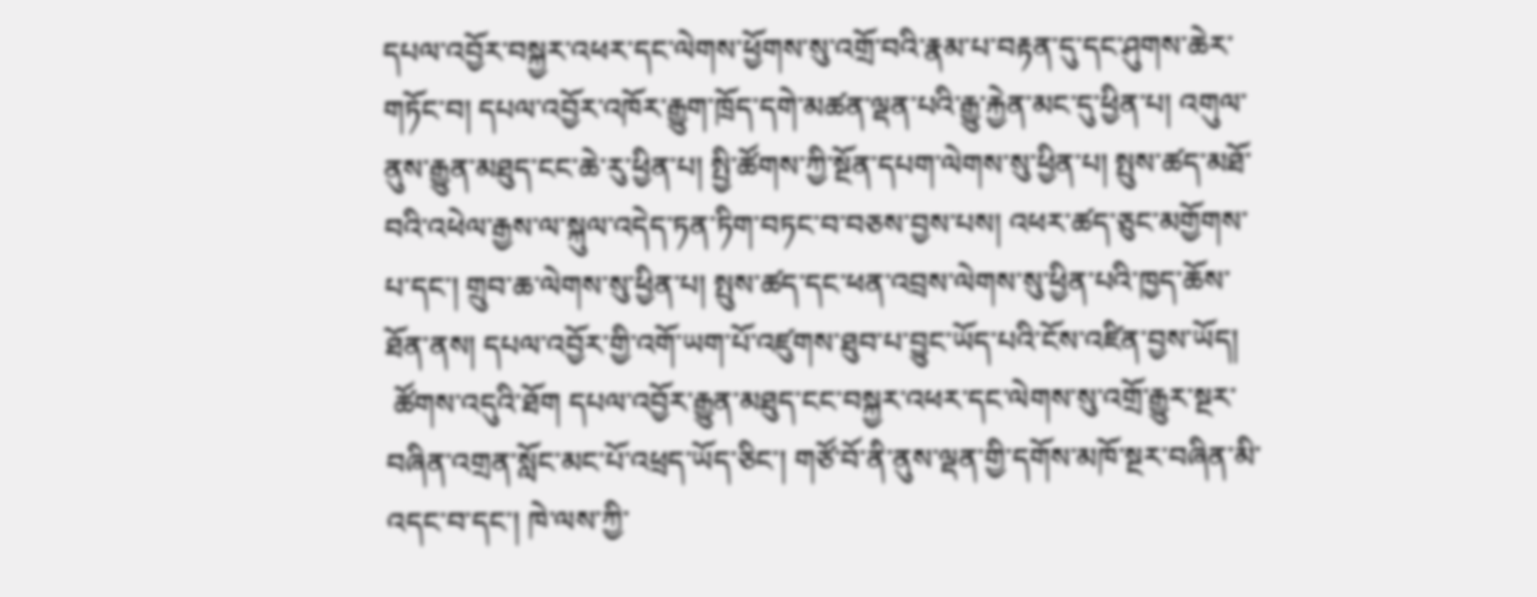དཔལ་འབྱོར་བསྐྱར་འཕར་དང་ལེགས་ཕྱོགས་སུ་འགྲོ་བའི་རྣམ་པ་བརྟན་དུ་དང་ཤུགས་ཆེར་གཏོང་བ། དཔལ་འབྱོར་འཁོར་རྒྱུག་ཁྲོད་དགེ་མཚན་ལྡན་པའི་རྒྱུ་རྐྱེན་མང་དུ་ཕྱིན་པ། འགུལ་ནུས་རྒྱུན་མཐུད་ངང་ཆེ་རུ་ཕྱིན་པ། སྤྱི་ཚོགས་ཀྱི་སྔོན་དཔག་ལེགས་སུ་ཕྱིན་པ། སྤུས་ཚད་མཐོ་བའི་འཕེལ་རྒྱས་ལ་སྐུལ་འདེད་ཏན་ཏིག་བཏང་བ་བཅས་བྱས་པས། འཕར་ཚད་ཅུང་མགྱོགས་པ་དང་། གྲུབ་ཆ་ལེགས་སུ་ཕྱིན་པ། སྤུས་ཚད་དང་ཕན་འབྲས་ལེགས་སུ་ཕྱིན་པའི་ཁྱད་ཆོས་ཐོན་ནས། དཔལ་འབྱོར་གྱི་འགོ་ཡག་པོ་འཛུགས་ཐུབ་པ་བྱུང་ཡོད་པའི་ངོས་འཛིན་བྱས་ཡོད།
 ཚོགས་འདུའི་ཐོག དཔལ་འབྱོར་རྒྱུན་མཐུད་ངང་བསྐྱར་འཕར་དང་ལེགས་སུ་འགྲོ་རྒྱུར་སྔར་བཞིན་འགྲན་སློང་མང་པོ་འཕྲད་ཡོད་ཅིང་། གཙོ་བོ་ནི་ནུས་ལྡན་གྱི་དགོས་མཁོ་སྔར་བཞིན་མི་འདང་བ་དང་། ཁེ་ལས་ཀྱི་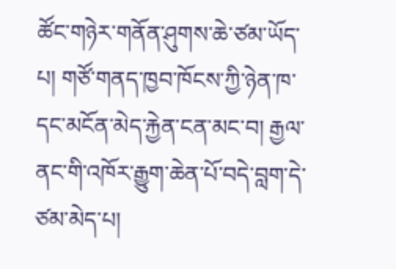ཚོང་གཉེར་གནོན་ཤུགས་ཆེ་ཙམ་ཡོད་པ། གཙོ་གནད་ཁྱབ་ཁོངས་ཀྱི་ཉེན་ཁ་དང་མངོན་མེད་རྐྱེན་ངན་མང་བ། རྒྱལ་ནང་གི་འཁོར་རྒྱུག་ཆེན་པོ་བདེ་བླག་དེ་ཙམ་མེད་པ།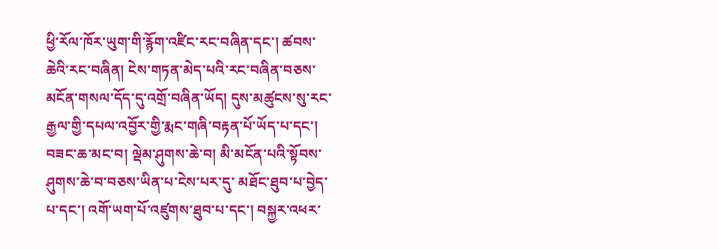ཕྱི་རོལ་ཁོར་ཡུག་གི་རྙོག་འཛིང་རང་བཞིན་དང་། ཚབས་ཆེའི་རང་བཞིན། ངེས་གཏན་མེད་པའི་རང་བཞིན་བཅས་མངོན་གསལ་དོད་དུ་འགྲོ་བཞིན་ཡོད། དུས་མཚུངས་སུ་རང་རྒྱལ་གྱི་དཔལ་འབྱོར་གྱི་རྨང་གཞི་བརྟན་པོ་ཡོད་པ་དང་། བཟང་ཆ་མང་བ། ལྡེམ་ཤུགས་ཆེ་བ། མི་མངོན་པའི་སྟོབས་ཤུགས་ཆེ་བ་བཅས་ཡིན་པ་ངེས་པར་དུ་ མཐོང་ཐུབ་པ་བྱེད་པ་དང་། འགོ་ཡག་པོ་འཛུགས་ཐུབ་པ་དང་། བསྐྱར་འཕར་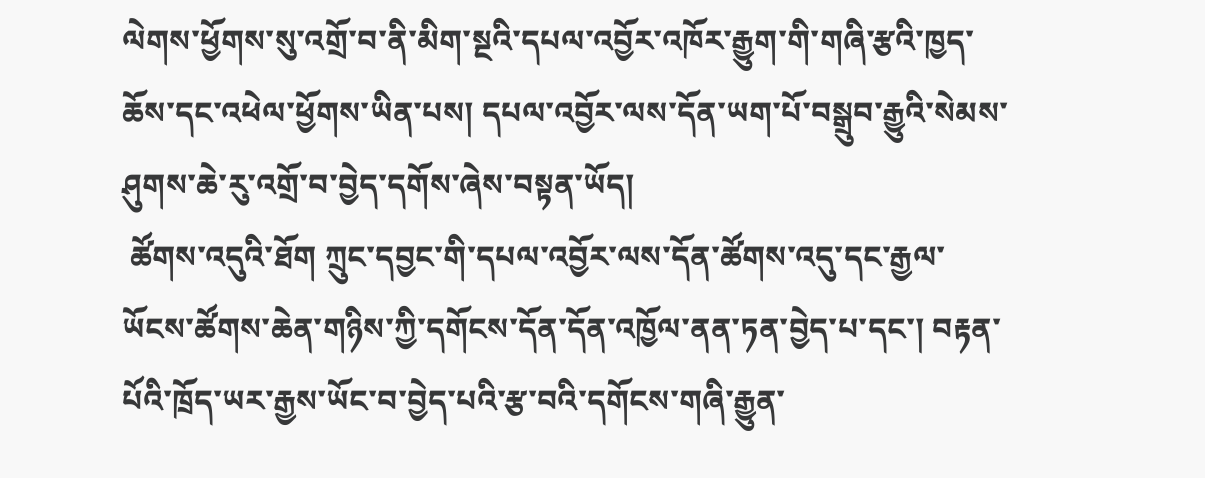ལེགས་ཕྱོགས་སུ་འགྲོ་བ་ནི་མིག་སྔའི་དཔལ་འབྱོར་འཁོར་རྒྱུག་གི་གཞི་རྩའི་ཁྱད་ཆོས་དང་འཕེལ་ཕྱོགས་ཡིན་པས། དཔལ་འབྱོར་ལས་དོན་ཡག་པོ་བསྒྲུབ་རྒྱུའི་སེམས་ཤུགས་ཆེ་རུ་འགྲོ་བ་བྱེད་དགོས་ཞེས་བསྟན་ཡོད།
 ཚོགས་འདུའི་ཐོག ཀྲུང་དབྱང་གི་དཔལ་འབྱོར་ལས་དོན་ཚོགས་འདུ་དང་རྒྱལ་ཡོངས་ཚོགས་ཆེན་གཉིས་ཀྱི་དགོངས་དོན་དོན་འཁྱོལ་ནན་ཏན་བྱེད་པ་དང་། བརྟན་པོའི་ཁྲོད་ཡར་རྒྱས་ཡོང་བ་བྱེད་པའི་རྩ་བའི་དགོངས་གཞི་རྒྱུན་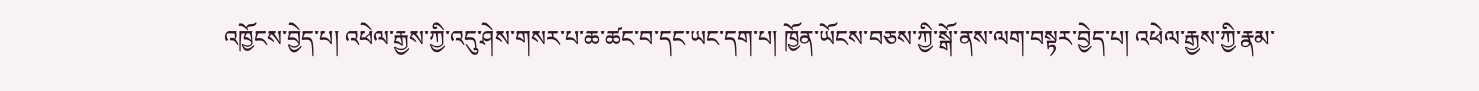འཁྱོངས་བྱེད་པ། འཕེལ་རྒྱས་ཀྱི་འདུ་ཤེས་གསར་པ་ཆ་ཚང་བ་དང་ཡང་དག་པ། ཁྱོན་ཡོངས་བཅས་ཀྱི་སྒོ་ནས་ལག་བསྟར་བྱེད་པ། འཕེལ་རྒྱས་ཀྱི་རྣམ་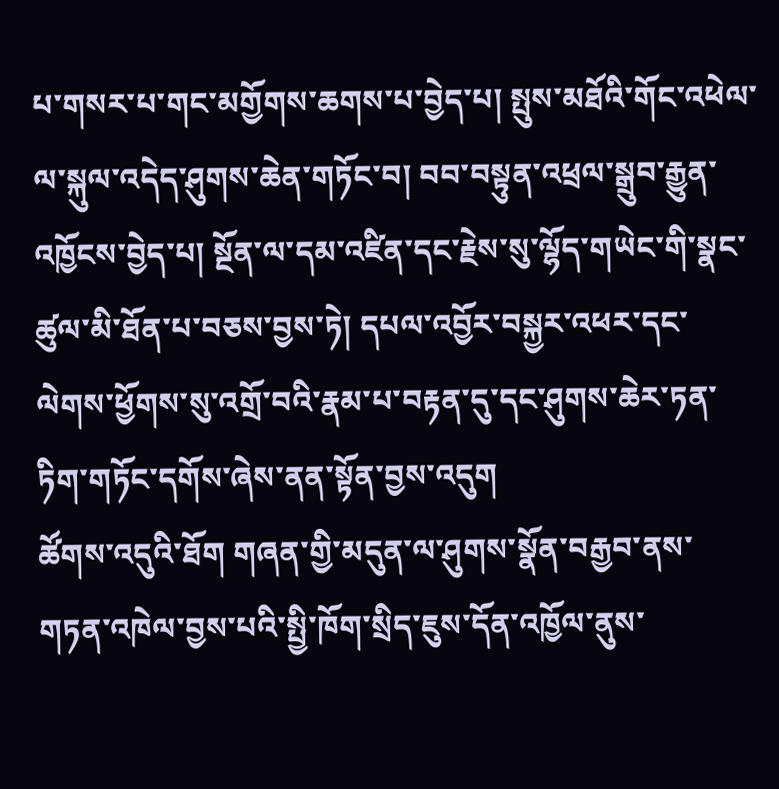པ་གསར་པ་གང་མགྱོགས་ཆགས་པ་བྱེད་པ། སྤུས་མཐོའི་གོང་འཕེལ་ལ་སྐུལ་འདེད་ཤུགས་ཆེན་གཏོང་བ། བབ་བསྟུན་འཕྲལ་སྒྲུབ་རྒྱུན་འཁྱོངས་བྱེད་པ། སྔོན་ལ་དམ་འཛིན་དང་རྗེས་སུ་ལྷོད་གཡེང་གི་སྣང་ཚུལ་མི་ཐོན་པ་བཅས་བྱས་ཏེ། དཔལ་འབྱོར་བསྐྱར་འཕར་དང་ལེགས་ཕྱོགས་སུ་འགྲོ་བའི་རྣམ་པ་བརྟན་དུ་དང་ཤུགས་ཆེར་ཏན་ཏིག་གཏོང་དགོས་ཞེས་ནན་སྟོན་བྱས་འདུག
ཚོགས་འདུའི་ཐོག གཞན་གྱི་མདུན་ལ་ཤུགས་སྣོན་བརྒྱབ་ནས་གཏན་འཁེལ་བྱས་པའི་སྤྱི་ཁོག་སྲིད་ཇུས་དོན་འཁྱོལ་ནུས་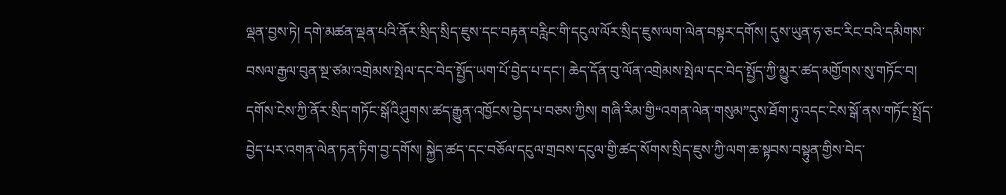ལྡན་བྱས་ཏེ། དགེ་མཚན་ལྡན་པའི་ནོར་སྲིད་སྲིད་ཇུས་དང་བརྟན་བརླིང་གི་དངུལ་ལོར་སྲིད་ཇུས་ལག་ལེན་བསྟར་དགོས། དུས་ཡུན་ཧ་ཅང་རིང་བའི་དམིགས་བསལ་རྒྱལ་བུན་སྔ་ཙམ་འགྲེམས་སྤེལ་དང་བེད་སྤྱོད་ཡག་པོ་བྱེད་པ་དང་། ཆེད་དོན་བུ་ལོན་འགྲེམས་སྤེལ་དང་བེད་སྤྱོད་ཀྱི་མྱུར་ཚད་མགྱོགས་སུ་གཏོང་བ། དགོས་ངེས་ཀྱི་ནོར་སྲིད་གཏོང་སྒོའི་ཤུགས་ཚད་རྒྱུན་འཁྱོངས་བྱེད་པ་བཅས་ཀྱིས། གཞི་རིམ་གྱི“འགན་ལེན་གསུམ”དུས་ཐོག་ཏུ་འདང་ངེས་སྒོ་ནས་གཏོང་སྤྲོད་བྱེད་པར་འགན་ལེན་ཏན་ཏིག་བྱ་དགོས། སྐྱེད་ཚད་དང་བཅོལ་དངུལ་གྲབས་དངུལ་གྱི་ཚད་སོགས་སྲིད་ཇུས་ཀྱི་ལག་ཆ་སྟབས་བསྟུན་གྱིས་བེད་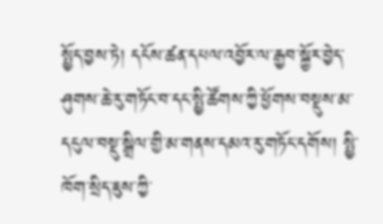སྤྱོད་བྱས་ཏེ། དངོས་ཚན་དཔལ་འབྱོར་ལ་རྒྱབ་སྐྱོར་བྱེད་ཤུགས་ཆེ་རུ་གཏོང་བ་དང་སྤྱི་ཚོགས་ཀྱི་ཕྱོགས་བསྡུས་མ་དངུལ་བསྡུ་སྒྲིལ་གྱི་མ་གནས་དམའ་རུ་གཏོང་དགོས། སྤྱི་ཁོག་སྲིད་ཇུས་ཀྱི་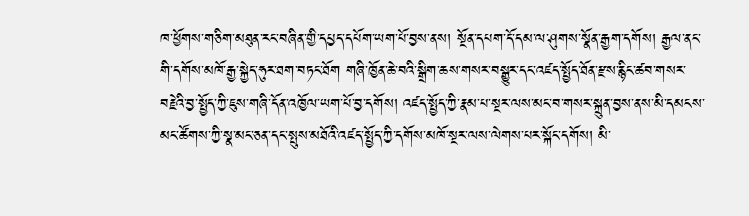ཁ་ཕྱོགས་གཅིག་མཐུན་རང་བཞིན་གྱི་དཔྱད་དཔོག་ཡག་པོ་བྱས་ནས། སྔོན་དཔག་དོ་དམ་ལ་ཤུགས་སྣོན་རྒྱག་དགོས། རྒྱལ་ནང་གི་དགོས་མཁོ་རྒྱ་སྐྱེད་ཧུར་ཐག་བཏང་ཐོག གཞི་ཁྱོན་ཆེ་བའི་སྒྲིག་ཆས་གསར་བསྒྱུར་དང་འཛད་སྤྱོད་ཐོན་རྫས་རྙིང་ཚབ་གསར་བརྗེའི་བྱ་སྤྱོད་ཀྱི་ཇུས་གཞི་དོན་འཁྱོལ་ཡག་པོ་བྱ་དགོས། འཛད་སྤྱོད་ཀྱི་རྣམ་པ་སྔར་ལས་མང་བ་གསར་སྐྲུན་བྱས་ནས་མི་དམངས་མང་ཚོགས་ཀྱི་སྣ་མང་ཅན་དང་སྤུས་མཐོའི་འཛད་སྤྱོད་ཀྱི་དགོས་མཁོ་སྔར་ལས་ལེགས་པར་སྐོང་དགོས། མི་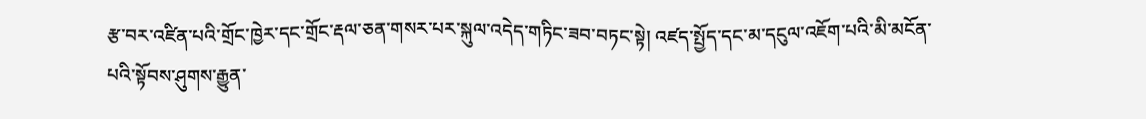རྩ་བར་འཛིན་པའི་གྲོང་ཁྱེར་དང་གྲོང་རྡལ་ཅན་གསར་པར་སྐུལ་འདེད་གཏིང་ཟབ་བཏང་སྟེ། འཛད་སྤྱོད་དང་མ་དངུལ་འཇོག་པའི་མི་མངོན་པའི་སྟོབས་ཤུགས་རྒྱུན་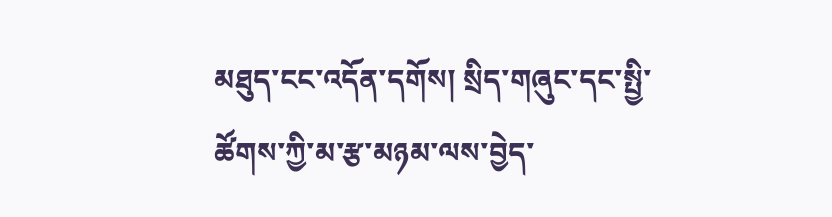མཐུད་ངང་འདོན་དགོས། སྲིད་གཞུང་དང་སྤྱི་ཚོགས་ཀྱི་མ་རྩ་མཉམ་ལས་བྱེད་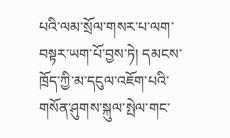པའི་ལམ་སྲོལ་གསར་པ་ལག་བསྟར་ཡག་པོ་བྱས་ཏེ། དམངས་ཁྲོད་ཀྱི་མ་དངུལ་འཇོག་པའི་གསོན་ཤུགས་སྐུལ་སྤེལ་གང་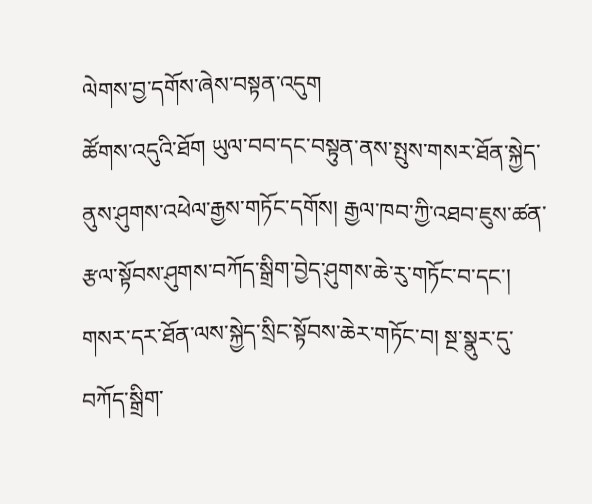ལེགས་བྱ་དགོས་ཞེས་བསྟན་འདུག
ཚོགས་འདུའི་ཐོག ཡུལ་བབ་དང་བསྟུན་ནས་སྤུས་གསར་ཐོན་སྐྱེད་ནུས་ཤུགས་འཕེལ་རྒྱས་གཏོང་དགོས། རྒྱལ་ཁབ་ཀྱི་འཐབ་ཇུས་ཚན་རྩལ་སྟོབས་ཤུགས་བཀོད་སྒྲིག་བྱེད་ཤུགས་ཆེ་རུ་གཏོང་བ་དང་། གསར་དར་ཐོན་ལས་སྐྱེད་སྲིང་སྟོབས་ཆེར་གཏོང་བ། སྔ་སྣུར་དུ་བཀོད་སྒྲིག་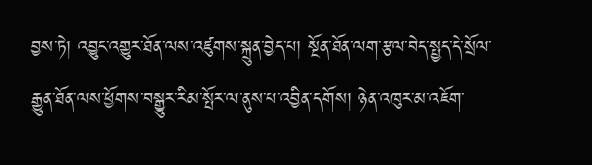བྱས་ཏེ། འབྱུང་འགྱུར་ཐོན་ལས་འཛུགས་སྐྲུན་བྱེད་པ། སྔོན་ཐོན་ལག་རྩལ་བེད་སྤྱད་དེ་སྲོལ་རྒྱུན་ཐོན་ལས་ཕྱོགས་བསྒྱུར་རིམ་སྤོར་ལ་ནུས་པ་འབྱིན་དགོས། ཉེན་འཁུར་མ་འཇོག་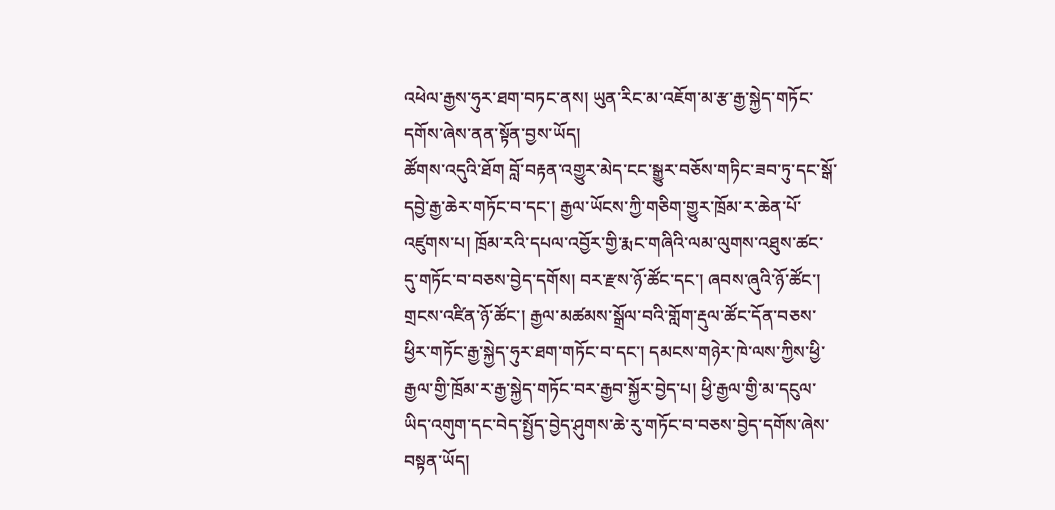འཕེལ་རྒྱས་ཧུར་ཐག་བཏང་ནས། ཡུན་རིང་མ་འཇོག་མ་རྩ་རྒྱ་སྐྱེད་གཏོང་དགོས་ཞེས་ནན་སྟོན་བྱས་ཡོད།
ཚོགས་འདུའི་ཐོག བློ་བརྟན་འགྱུར་མེད་ངང་སྒྱུར་བཅོས་གཏིང་ཟབ་ཏུ་དང་སྒོ་དབྱེ་རྒྱ་ཆེར་གཏོང་བ་དང་། རྒྱལ་ཡོངས་ཀྱི་གཅིག་གྱུར་ཁྲོམ་ར་ཆེན་པོ་འཛུགས་པ། ཁྲོམ་རའི་དཔལ་འབྱོར་གྱི་རྨང་གཞིའི་ལམ་ལུགས་འཐུས་ཚང་དུ་གཏོང་བ་བཅས་བྱེད་དགོས། བར་རྫས་ཉོ་ཚོང་དང་། ཞབས་ཞུའི་ཉོ་ཚོང་། གྲངས་འཛིན་ཉོ་ཚོང་། རྒྱལ་མཚམས་སྒྲོལ་བའི་གློག་རྡུལ་ཚོང་དོན་བཅས་ཕྱིར་གཏོང་རྒྱ་སྐྱེད་ཧུར་ཐག་གཏོང་བ་དང་། དམངས་གཉེར་ཁེ་ལས་ཀྱིས་ཕྱི་རྒྱལ་གྱི་ཁྲོམ་ར་རྒྱ་སྐྱེད་གཏོང་བར་རྒྱབ་སྐྱོར་བྱེད་པ། ཕྱི་རྒྱལ་གྱི་མ་དངུལ་ཡིད་འགུག་དང་བེད་སྤྱོད་བྱེད་ཤུགས་ཆེ་རུ་གཏོང་བ་བཅས་བྱེད་དགོས་ཞེས་བསྟན་ཡོད།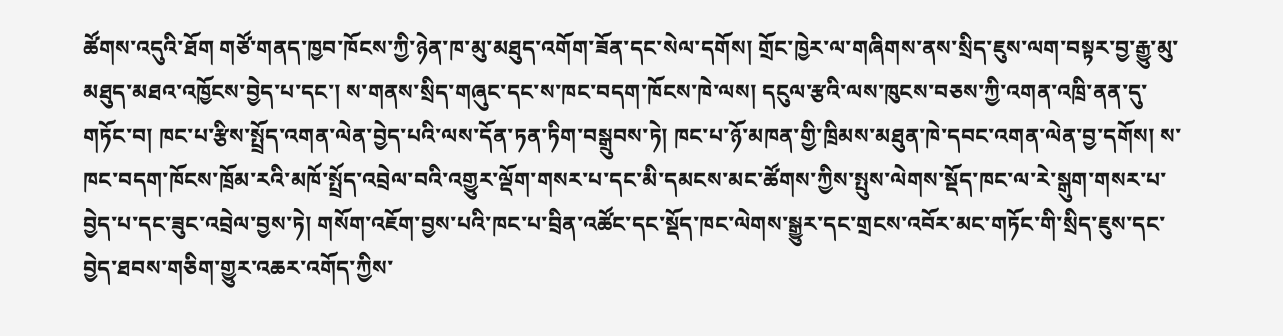ཚོགས་འདུའི་ཐོག གཙོ་གནད་ཁྱབ་ཁོངས་ཀྱི་ཉེན་ཁ་མུ་མཐུད་འགོག་ཟོན་དང་སེལ་དགོས། གྲོང་ཁྱེར་ལ་གཞིགས་ནས་སྲིད་ཇུས་ལག་བསྟར་བྱ་རྒྱུ་མུ་མཐུད་མཐའ་འཁྱོངས་བྱེད་པ་དང་། ས་གནས་སྲིད་གཞུང་དང་ས་ཁང་བདག་ཁོངས་ཁེ་ལས། དངུལ་རྩའི་ལས་ཁུངས་བཅས་ཀྱི་འགན་འཁྲི་ནན་དུ་གཏོང་བ། ཁང་པ་རྩིས་སྤྲོད་འགན་ལེན་བྱེད་པའི་ལས་དོན་ཏན་ཏིག་བསྒྲུབས་ཏེ། ཁང་པ་ཉོ་མཁན་གྱི་ཁྲིམས་མཐུན་ཁེ་དབང་འགན་ལེན་བྱ་དགོས། ས་ཁང་བདག་ཁོངས་ཁྲོམ་རའི་མཁོ་སྤྲོད་འབྲེལ་བའི་འགྱུར་ལྡོག་གསར་པ་དང་མི་དམངས་མང་ཚོགས་ཀྱིས་སྤུས་ལེགས་སྡོད་ཁང་ལ་རེ་སྒུག་གསར་པ་བྱེད་པ་དང་ཟུང་འབྲེལ་བྱས་ཏེ། གསོག་འཇོག་བྱས་པའི་ཁང་པ་བྲིན་འཚོང་དང་སྡོད་ཁང་ལེགས་སྒྱུར་དང་གྲངས་འབོར་མང་གཏོང་གི་སྲིད་ཇུས་དང་བྱེད་ཐབས་གཅིག་གྱུར་འཆར་འགོད་ཀྱིས་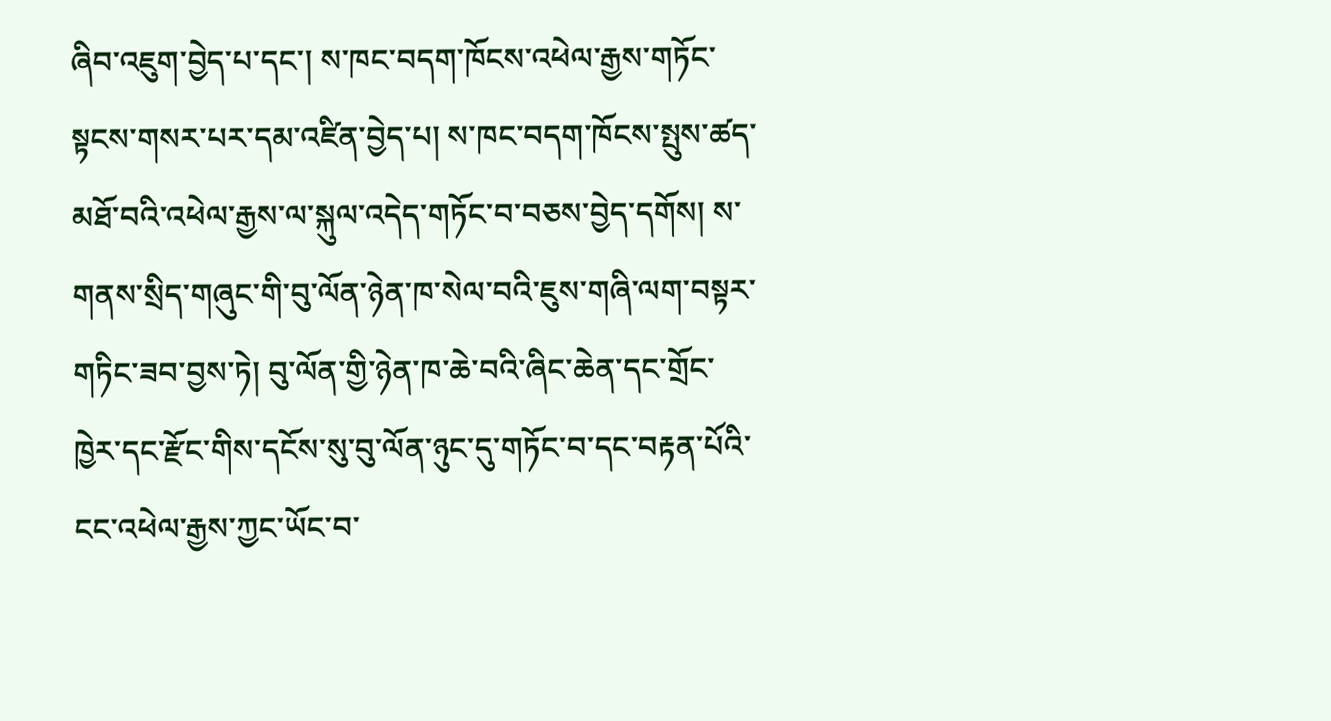ཞིབ་འཇུག་བྱེད་པ་དང་། ས་ཁང་བདག་ཁོངས་འཕེལ་རྒྱས་གཏོང་སྟངས་གསར་པར་དམ་འཛིན་བྱེད་པ། ས་ཁང་བདག་ཁོངས་སྤུས་ཚད་མཐོ་བའི་འཕེལ་རྒྱས་ལ་སྐུལ་འདེད་གཏོང་བ་བཅས་བྱེད་དགོས། ས་གནས་སྲིད་གཞུང་གི་བུ་ལོན་ཉེན་ཁ་སེལ་བའི་ཇུས་གཞི་ལག་བསྟར་གཏིང་ཟབ་བྱས་ཏེ། བུ་ལོན་གྱི་ཉེན་ཁ་ཆེ་བའི་ཞིང་ཆེན་དང་གྲོང་ཁྱེར་དང་རྫོང་གིས་དངོས་སུ་བུ་ལོན་ཉུང་དུ་གཏོང་བ་དང་བརྟན་པོའི་ངང་འཕེལ་རྒྱས་ཀྱང་ཡོང་བ་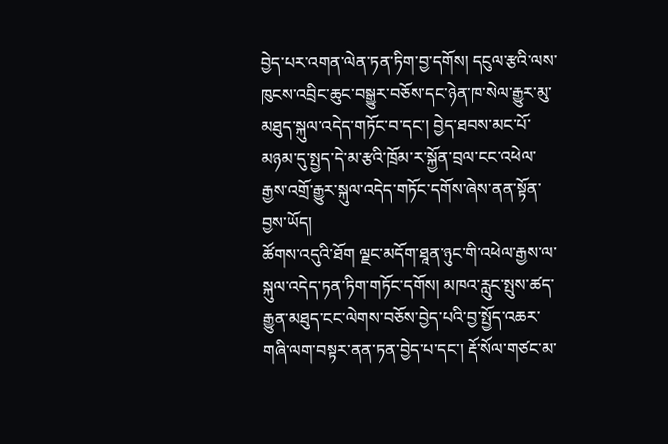བྱེད་པར་འགན་ལེན་ཏན་ཏིག་བྱ་དགོས། དངུལ་རྩའི་ལས་ཁུངས་འབྲིང་ཆུང་བསྒྱུར་བཅོས་དང་ཉེན་ཁ་སེལ་རྒྱུར་མུ་མཐུད་སྐུལ་འདེད་གཏོང་བ་དང་། བྱེད་ཐབས་མང་པོ་མཉམ་དུ་སྤྱད་དེ་མ་རྩའི་ཁྲོམ་ར་སྐྱོན་བྲལ་ངང་འཕེལ་རྒྱས་འགྲོ་རྒྱུར་སྐུལ་འདེད་གཏོང་དགོས་ཞེས་ནན་སྟོན་བྱས་ཡོད།
ཚོགས་འདུའི་ཐོག ལྗང་མདོག་ཐཱན་ཉུང་གི་འཕེལ་རྒྱས་ལ་སྐུལ་འདེད་ཏན་ཏིག་གཏོང་དགོས། མཁའ་རླུང་སྤུས་ཚད་རྒྱུན་མཐུད་ངང་ལེགས་བཅོས་བྱེད་པའི་བྱ་སྤྱོད་འཆར་གཞི་ལག་བསྟར་ནན་ཏན་བྱེད་པ་དང་། རྡོ་སོལ་གཙང་མ་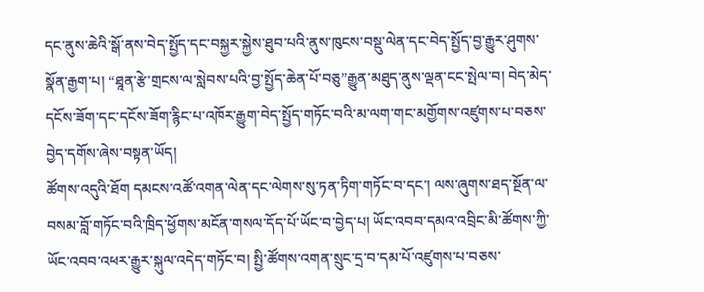དང་ནུས་ཆེའི་སྒོ་ནས་བེད་སྤྱོད་དང་བསྐྱར་སྐྱེས་ཐུབ་པའི་ནུས་ཁུངས་བསྡུ་ལེན་དང་བེད་སྤྱོད་བྱ་རྒྱུར་ཤུགས་སྣོན་རྒྱག་པ། “ཐཱན་རྩེ་གྲངས་ལ་སླེབས་པའི་བྱ་སྤྱོད་ཆེན་པོ་བཅུ”རྒྱུན་མཐུད་ནུས་ལྡན་ངང་སྤེལ་བ། བེད་མེད་དངོས་ཟོག་དང་དངོས་ཟོག་རྙིང་པ་འཁོར་རྒྱུག་བེད་སྤྱོད་གཏོང་བའི་མ་ལག་གང་མགྱོགས་འཛུགས་པ་བཅས་བྱེད་དགོས་ཞེས་བསྟན་ཡོད།
ཚོགས་འདུའི་ཐོག དམངས་འཚོ་འགན་ལེན་དང་ལེགས་སུ་ཏན་ཏིག་གཏོང་བ་དང་། ལས་ཞུགས་ཐད་སྔོན་ལ་བསམ་བློ་གཏོང་བའི་ཁྲིད་ཕྱོགས་མངོན་གསལ་དོད་པོ་ཡོང་བ་བྱེད་པ། ཡོང་འབབ་དམའ་འབྲིང་མི་ཚོགས་ཀྱི་ཡོང་འབབ་འཕར་རྒྱུར་སྐུལ་འདེད་གཏོང་བ། སྤྱི་ཚོགས་འགན་སྲུང་དྲ་བ་དམ་པོ་འཛུགས་པ་བཅས་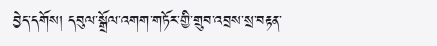བྱེད་དགོས། དབུལ་སྒྲོལ་འགག་གཏོར་གྱི་གྲུབ་འབྲས་སྲ་བརྟན་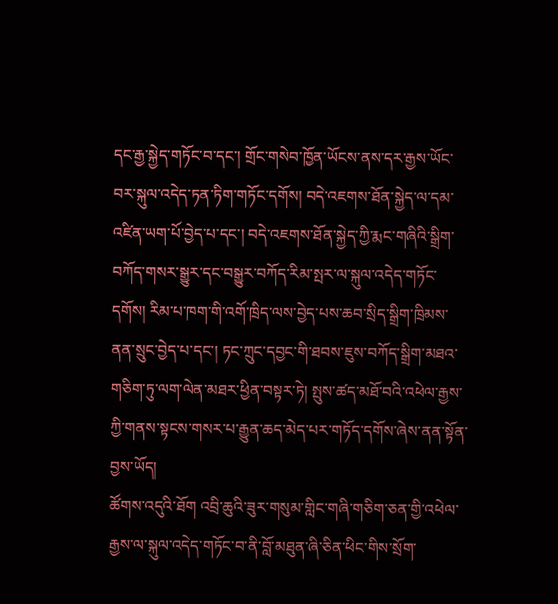དང་རྒྱ་སྐྱེད་གཏོང་བ་དང་། གྲོང་གསེབ་ཁྱོན་ཡོངས་ནས་དར་རྒྱས་ཡོང་བར་སྐུལ་འདེད་ཏན་ཏིག་གཏོང་དགོས། བདེ་འཇགས་ཐོན་སྐྱེད་ལ་དམ་འཛིན་ཡག་པོ་བྱེད་པ་དང་། བདེ་འཇགས་ཐོན་སྐྱེད་ཀྱི་རྨང་གཞིའི་སྒྲིག་བཀོད་གསར་སྒྱུར་དང་བསྒྱུར་བཀོད་རིམ་སྤར་ལ་སྐུལ་འདེད་གཏོང་དགོས། རིམ་པ་ཁག་གི་འགོ་ཁྲིད་ལས་བྱེད་པས་ཆབ་སྲིད་སྒྲིག་ཁྲིམས་ནན་སྲུང་བྱེད་པ་དང་། ཏང་ཀྲུང་དབྱང་གི་ཐབས་ཇུས་བཀོད་སྒྲིག་མཐའ་གཅིག་ཏུ་ལག་ལེན་མཐར་ཕྱིན་བསྟར་ཏེ། སྤུས་ཚད་མཐོ་བའི་འཕེལ་རྒྱས་ཀྱི་གནས་སྟངས་གསར་པ་རྒྱུན་ཆད་མེད་པར་གཏོད་དགོས་ཞེས་ནན་སྟོན་བྱས་ཡོད།
ཚོགས་འདུའི་ཐོག འབྲི་ཆུའི་ཟུར་གསུམ་གླིང་གཞི་གཅིག་ཅན་གྱི་འཕེལ་རྒྱས་ལ་སྐུལ་འདེད་གཏོང་བ་ནི་བློ་མཐུན་ཞི་ཅིན་ཕིང་གིས་སྲོག་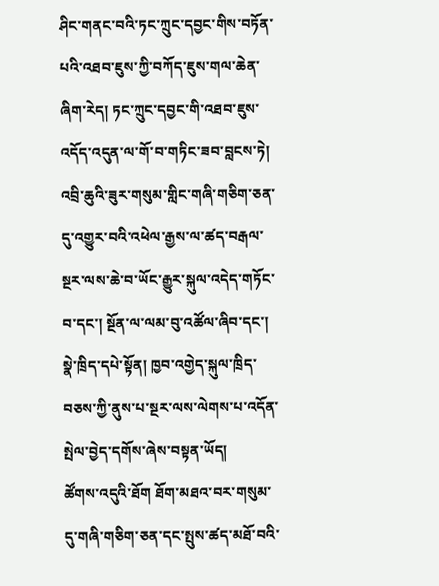ཤིང་གནང་བའི་ཏང་ཀྲུང་དབྱང་གིས་བཏོན་པའི་འཐབ་ཇུས་ཀྱི་བཀོད་ཇུས་གལ་ཆེན་ཞིག་རེད། ཏང་ཀྲུང་དབྱང་གི་འཐབ་ཇུས་འདོད་འདུན་ལ་གོ་བ་གཏིང་ཟབ་བླངས་ཏེ། འབྲི་ཆུའི་ཟུར་གསུམ་གླིང་གཞི་གཅིག་ཅན་དུ་འགྱུར་བའི་འཕེལ་རྒྱས་ལ་ཚད་བརྒལ་སྔར་ལས་ཆེ་བ་ཡོང་རྒྱུར་སྐུལ་འདེད་གཏོང་བ་དང་། སྔོན་ལ་ལམ་བུ་འཚོལ་ཞིབ་དང་། སྣེ་ཁྲིད་དཔེ་སྟོན། ཁྱབ་འགྱེད་སྐུལ་ཁྲིད་བཅས་ཀྱི་ནུས་པ་སྔར་ལས་ལེགས་པ་འདོན་སྤེལ་བྱེད་དགོས་ཞེས་བསྟན་ཡོད།
ཚོགས་འདུའི་ཐོག ཐོག་མཐའ་བར་གསུམ་དུ་གཞི་གཅིག་ཅན་དང་སྤུས་ཚད་མཐོ་བའི་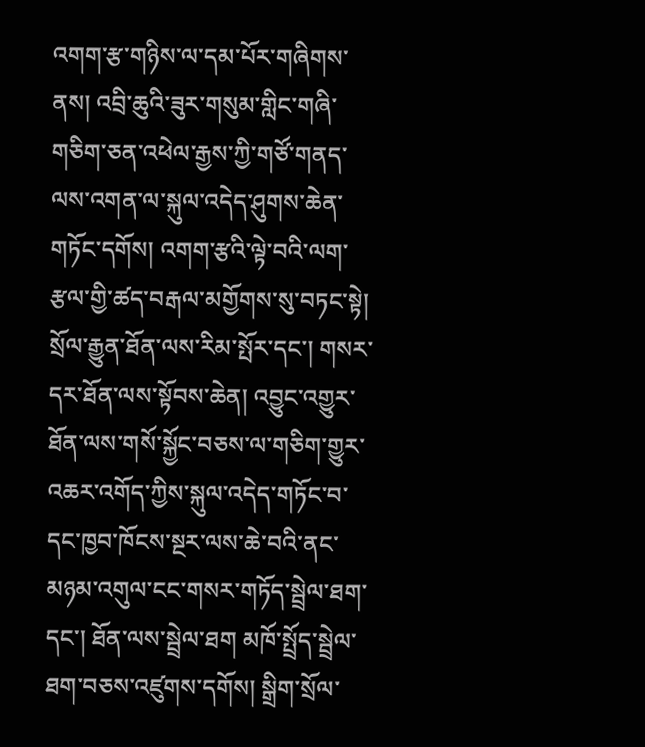འགག་རྩ་གཉིས་ལ་དམ་པོར་གཞིགས་ནས། འབྲི་ཆུའི་ཟུར་གསུམ་གླིང་གཞི་གཅིག་ཅན་འཕེལ་རྒྱས་ཀྱི་གཙོ་གནད་ལས་འགན་ལ་སྐུལ་འདེད་ཤུགས་ཆེན་གཏོང་དགོས། འགག་རྩའི་ལྟེ་བའི་ལག་རྩལ་གྱི་ཚད་བརྒལ་མགྱོགས་སུ་བཏང་སྟེ། སྲོལ་རྒྱུན་ཐོན་ལས་རིམ་སྤོར་དང་། གསར་དར་ཐོན་ལས་སྟོབས་ཆེན། འབྱུང་འགྱུར་ཐོན་ལས་གསོ་སྐྱོང་བཅས་ལ་གཅིག་གྱུར་འཆར་འགོད་ཀྱིས་སྐུལ་འདེད་གཏོང་བ་དང་ཁྱབ་ཁོངས་སྔར་ལས་ཆེ་བའི་ནང་མཉམ་འགུལ་ངང་གསར་གཏོད་སྦྲེལ་ཐག་དང་། ཐོན་ལས་སྦྲེལ་ཐག མཁོ་སྤྲོད་སྦྲེལ་ཐག་བཅས་འཛུགས་དགོས། སྒྲིག་སྲོལ་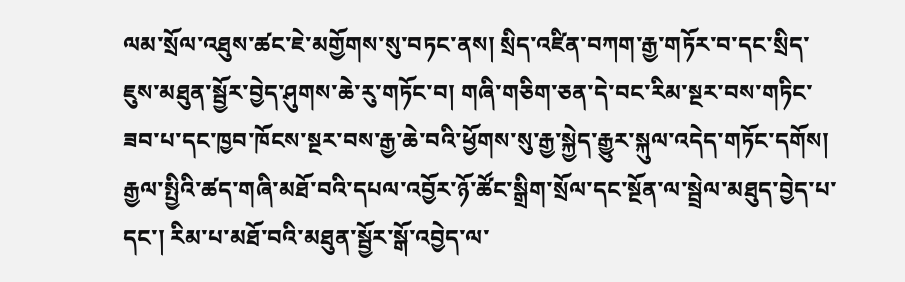ལམ་སྲོལ་འཐུས་ཚང་ཇེ་མགྱོགས་སུ་བཏང་ནས། སྲིད་འཛིན་བཀག་རྒྱ་གཏོར་བ་དང་སྲིད་ཇུས་མཐུན་སྦྱོར་བྱེད་ཤུགས་ཆེ་རུ་གཏོང་བ། གཞི་གཅིག་ཅན་དེ་བང་རིམ་སྔར་བས་གཏིང་ཟབ་པ་དང་ཁྱབ་ཁོངས་སྔར་བས་རྒྱ་ཆེ་བའི་ཕྱོགས་སུ་རྒྱ་སྐྱེད་རྒྱུར་སྐུལ་འདེད་གཏོང་དགོས། རྒྱལ་སྤྱིའི་ཚད་གཞི་མཐོ་བའི་དཔལ་འབྱོར་ཉོ་ཚོང་སྒྲིག་སྲོལ་དང་སྔོན་ལ་སྦྲེལ་མཐུད་བྱེད་པ་དང་། རིམ་པ་མཐོ་བའི་མཐུན་སྦྱོར་སྒོ་འབྱེད་ལ་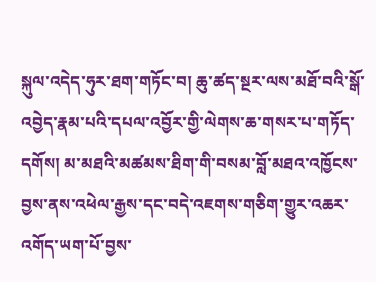སྐུལ་འདེད་ཧུར་ཐག་གཏོང་བ། ཆུ་ཚད་སྔར་ལས་མཐོ་བའི་སྒོ་འབྱེད་རྣམ་པའི་དཔལ་འབྱོར་གྱི་ལེགས་ཆ་གསར་པ་གཏོད་དགོས། མ་མཐའི་མཚམས་ཐིག་གི་བསམ་བློ་མཐའ་འཁྱོངས་བྱས་ནས་འཕེལ་རྒྱས་དང་བདེ་འཇགས་གཅིག་གྱུར་འཆར་འགོད་ཡག་པོ་བྱས་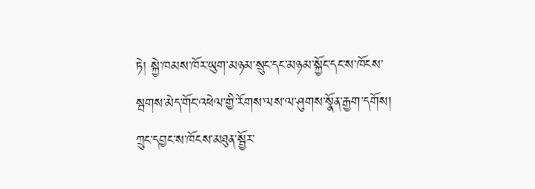ཏེ། སྐྱེ་ཁམས་ཁོར་ཡུག་མཉམ་སྲུང་དང་མཉམ་སྐྱོང་དང་ས་ཁོངས་སྦགས་མེད་གོང་འཕེལ་གྱི་རོགས་ལས་ལ་ཤུགས་སྣོན་རྒྱག་དགོས། ཀྲུང་དབྱང་ས་ཁོངས་མཐུན་སྦྱོར་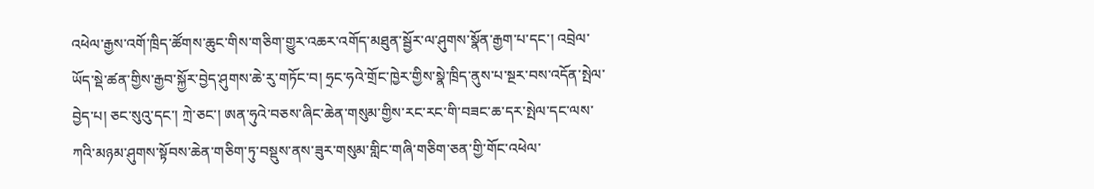འཕེལ་རྒྱས་འགོ་ཁྲིད་ཚོགས་ཆུང་གིས་གཅིག་གྱུར་འཆར་འགོད་མཐུན་སྦྱོར་ལ་ཤུགས་སྣོན་རྒྱག་པ་དང་། འབྲེལ་ཡོད་སྡེ་ཚན་གྱིས་རྒྱབ་སྐྱོར་བྱེད་ཤུགས་ཆེ་རུ་གཏོང་བ། ཧྲང་ཧའེ་གྲོང་ཁྱེར་གྱིས་སྣེ་ཁྲིད་ནུས་པ་སྔར་བས་འདོན་སྤེལ་བྱེད་པ། ཅང་སུའུ་དང་། ཀྲེ་ཅང་། ཨན་ཧུའེ་བཅས་ཞིང་ཆེན་གསུམ་གྱིས་རང་རང་གི་བཟང་ཆ་དར་སྤེལ་དང་ལས་ཀའི་མཉམ་ཤུགས་སྟོབས་ཆེན་གཅིག་ཏུ་བསྡུས་ནས་ཟུར་གསུམ་གླིང་གཞི་གཅིག་ཅན་གྱི་གོང་འཕེལ་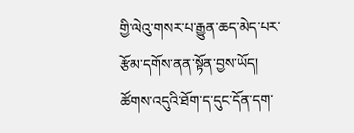གྱི་ལེའུ་གསར་པ་རྒྱུན་ཆད་མེད་པར་རྩོམ་དགོས་ནན་སྟོན་བྱས་ཡོད།
ཚོགས་འདུའི་ཐོག་ད་དུང་དོན་དག་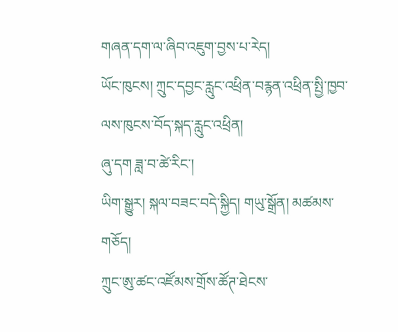གཞན་དག་ལ་ཞིབ་འཇུག་བྱས་པ་རེད།
ཡོང་ཁུངས། ཀྲུང་དབྱང་རླུང་འཕྲིན་བརྙན་འཕྲིན་སྤྱི་ཁྱབ་ལས་ཁུངས་བོད་སྐད་རླུང་འཕྲིན།
ཞུ་དག ཟླ་བ་ཚེ་རིང་།
ཡིག་སྒྱུར། སྐལ་བཟང་བདེ་སྐྱིད། གཡུ་སྒྲོན། མཚམས་གཅོད།
ཀྲུང་ཨུ་ཚང་འཛོམས་གྲོས་ཚོཊ་ཐེངས་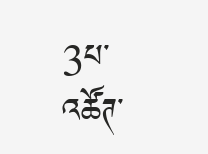3པ་འཚོཊ་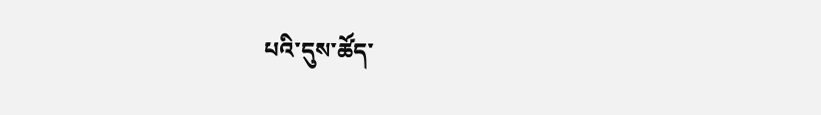པའི་དུས་ཚོད་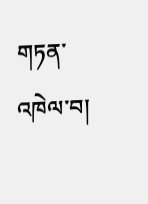གཏན་འཁེལ་བ།